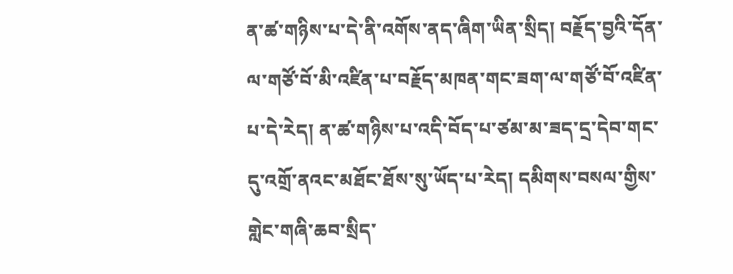ན་ཚ་གཉིས་པ་དེ་ནི་འགོས་ནད་ཞིག་ཡིན་སྲིད། བརྗོད་བྱའི་དོན་ལ་གཙོ་བོ་མི་འཛིན་པ་བརྗོད་མཁན་གང་ཟག་ལ་གཙོ་བོ་འཛིན་པ་དེ་རེད། ན་ཚ་གཉིས་པ་འདི་བོད་པ་ཙམ་མ་ཟད་དྲ་དེབ་གང་དུ་འགྲོ་ནའང་མཐོང་ཐོས་སུ་ཡོད་པ་རེད། དམིགས་བསལ་གྱིས་གླེང་གཞི་ཆབ་སྲིད་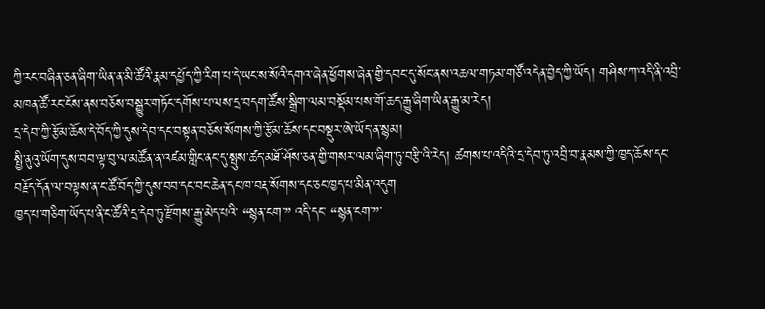ཀྱི་རང་བཞིན་ཅན་ཞིག་ཡིན་ན་མི་ཚོའི་རྣམ་དཔྱོད་ཀྱི་རིག་པ་དེ་ཡང་ས་སོའི་དགའ་ཞེན་ཕྱོགས་ཞེན་གྱི་དབང་དུ་སོང་ནས་འཆལ་གཏམ་གཙོ་འདེན་བྱེད་ཀྱི་ཡོད། གཤིས་ཀ་འདི་ནི་འབྲི་མཁན་ཚོ་རང་ངོས་ནས་བཅོས་བསྒྱུར་གཏོང་དགོས་པ་ལས་དྲ་བདག་ཚོས་སྒྲིག་ལམ་བསྡོམ་པས་གོ་ཆད་རྒྱུ་ཞིག་ཡིན་རྒྱུ་མ་རེད།
དྲ་དེབ་ཀྱི་རྩོམ་ཆོས་དེ་བོད་ཀྱི་དུས་དེབ་དང་བསྟན་བཅོས་སོགས་ཀྱི་རྩོམ་ཆོས་དང་བསྡུར་ཨེ་ཡོད་ན་སྙམ།
སྤྱི་ནུའུ་ཡོག་དུས་བབ་ལྟ་བུ་ལ་མཚོན་ན་འཛམ་གླིང་ནང་དུ་སྤུས་ཚད་མཐོ་ཤོས་ཅན་གྱི་གསར་ལམ་ཞིག་ཏུ་བརྩི་འི་རེད། ཚགས་པ་འདིའི་དྲ་དེབ་ཏུ་འབྲི་བ་རྣམས་ཀྱི་ཁྱད་ཆོས་དང་བརྗོད་དོན་ལ་བལྟས་ན་ང་ཚོ་བོད་ཀྱི་དུས་བབ་དང་བང་ཆེན་དང་ཁ་བརྡ་སོགས་དང་ཅང་ཁྱད་པ་མིན་འདུག
ཁྱད་པ་གཅིག་ཡོད་པ་ནི་ང་ཚོའི་དྲ་དེབ་ཏུ་རྫོགས་རྒྱུ་མེད་པའི་ “སྙན་ངག་” འདི་དང་ “སྙན་ངག་”་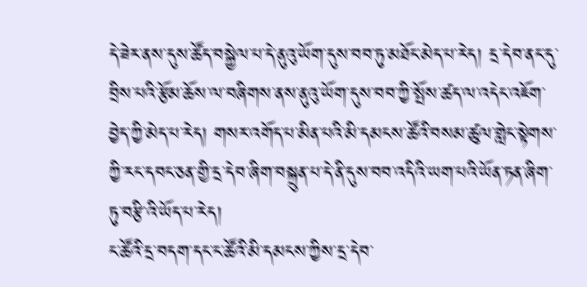དེ་ཟེར་ནས་དུས་ཚོད་བསྐྱེལ་པ་དེ་ནུའུ་ཡོག་དུས་བབ་ཏུ་མཐོང་མེད་པ་རེད། དྲ་དེབ་ནང་དུ་བྲིས་པའི་རྩོམ་ཆོས་ལ་བཞིགས་ནས་ནུའུ་ཡོག་དུས་བབ་ཀྱི་སྤོས་ཚད་ལ་འདེང་འཇོག་བྱེད་ཀྱི་མེད་པ་རེད། གསར་འགོད་པ་མིན་པའི་མི་དམངས་ཚོའི་བསམ་ཚུལ་གླེང་སྟེགས་ཀྱི་རང་དབང་ཅན་གྱི་དྲ་དེབ་ཞིག་བསྐྲུན་པ་དེ་ནི་དུས་བབ་འདིའི་ཡག་པའི་ཡོན་ཏན་ཞིག་ཏུ་བརྩི་འི་ཡོད་པ་རེད།
ང་ཚོའི་དྲ་བདག་དང་ང་ཚོའི་མི་དམངས་ཀྱིས་དྲ་དེབ་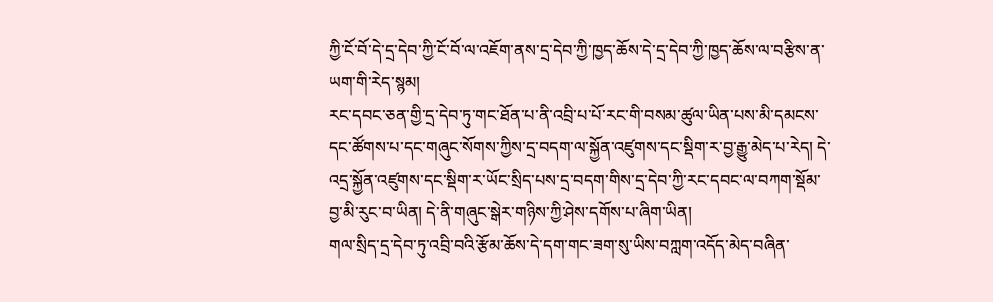ཀྱི་ངོ་བོ་དེ་དྲ་དེབ་ཀྱི་ངོ་བོ་ལ་འཇོག་ནས་དྲ་དེབ་ཀྱི་ཁྱད་ཆོས་དེ་དྲ་དེབ་ཀྱི་ཁྱད་ཆོས་ལ་བརྩིས་ན་ཡག་གི་རེད་སྙམ།
རང་དབང་ཅན་གྱི་དྲ་དེབ་ཏུ་གང་ཐོན་པ་ནི་འབྲི་པ་པོ་རང་གི་བསམ་ཚུལ་ཡིན་པས་མི་དམངས་དང་ཚོགས་པ་དང་གཞུང་སོགས་ཀྱིས་དྲ་བདག་ལ་སྐྱོན་འཛུགས་དང་སྡིག་ར་བྱ་རྒྱུ་མེད་པ་རེད། དེ་འདྲ་སྐྱོན་འཛུགས་དང་སྡིག་ར་ཡོང་སྲིད་པས་དྲ་བདག་གིས་དྲ་དེབ་ཀྱི་རང་དབང་ལ་བཀག་སྡོམ་བྱ་མི་རུང་བ་ཡིན། དེ་ནི་གཞུང་སྒེར་གཉིས་ཀྱི་ཤེས་དགོས་པ་ཞིག་ཡིན།
གལ་སྲིད་དྲ་དེབ་ཏུ་འབྲི་བའི་རྩོམ་ཆོས་དེ་དག་གང་ཟག་སུ་ཡིས་བཀླག་འདོད་མེད་བཞིན་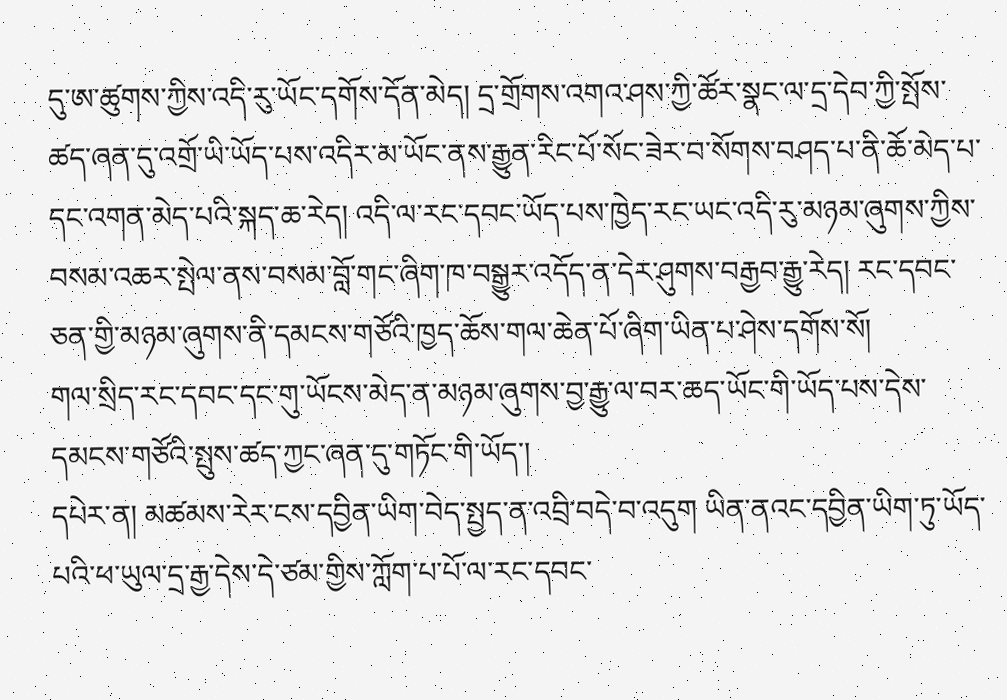དུ་ཨ་ཚུགས་ཀྱིས་འདི་རུ་ཡོང་དགོས་དོན་མེད། དྲ་གྲོགས་འགའ་ཤས་ཀྱི་ཚོར་སྣང་ལ་དྲ་དེབ་ཀྱི་སྤོས་ཚད་ཞན་དུ་འགྲོ་ཡི་ཡོད་པས་འདིར་མ་ཡོང་ནས་རྒྱུན་རིང་པོ་སོང་ཟེར་བ་སོགས་བཤད་པ་ནི་ཆོ་མེད་པ་དང་འགན་མེད་པའི་སྐད་ཆ་རེད། འདི་ལ་རང་དབང་ཡོད་པས་ཁྱེད་རང་ཡང་འདི་རུ་མཉམ་ཞུགས་ཀྱིས་བསམ་འཆར་སྤེལ་ནས་བསམ་བློ་གང་ཞིག་ཁ་བསྒྱུར་འདོད་ན་དེར་ཤུགས་བརྒྱབ་རྒྱུ་རེད། རང་དབང་ཅན་གྱི་མཉམ་ཞུགས་ནི་དམངས་གཙོའི་ཁྱད་ཆོས་གལ་ཆེན་པོ་ཞིག་ཡིན་པ་ཤེས་དགོས་སོ།
གལ་སྲིད་རང་དབང་དང་གུ་ཡོངས་མེད་ན་མཉམ་ཞུགས་བྱ་རྒྱུ་ལ་བར་ཆད་ཡོང་གི་ཡོད་པས་དེས་དམངས་གཙོའི་སྤུས་ཚད་ཀྱང་ཞན་དུ་གཏོང་གི་ཡོད་།
དཔེར་ན། མཚམས་རེར་ངས་དབྱིན་ཡིག་བེད་སྤྱད་ན་འབྲི་བདེ་བ་འདུག ཡིན་ནའང་དབྱིན་ཡིག་ཏུ་ཡོད་པའི་ཕ་ཡུལ་དྲ་རྒྱ་དེས་དེ་ཙམ་གྱིས་ཀློག་པ་པོ་ལ་རང་དབང་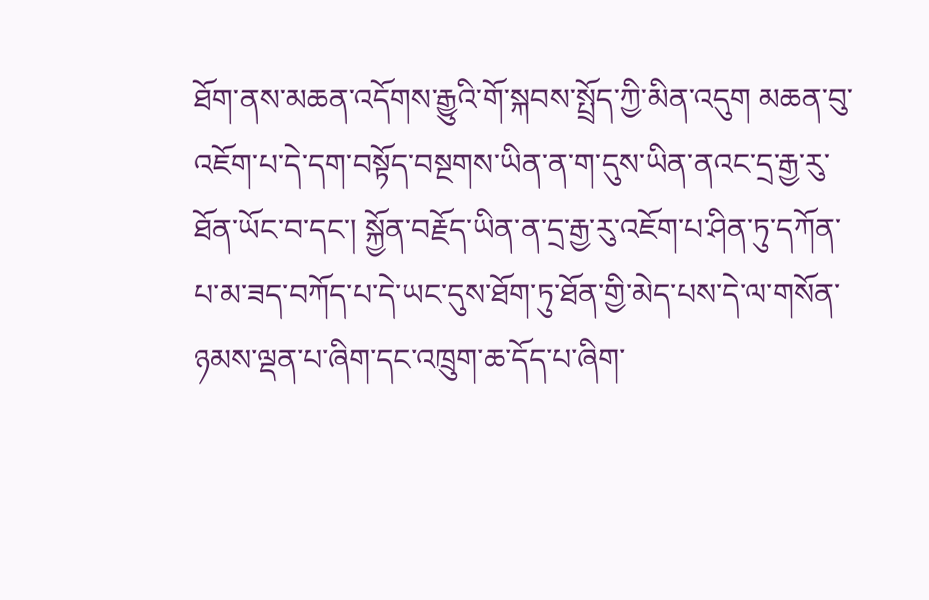ཐོག་ནས་མཆན་འདོགས་རྒྱུའི་གོ་སྐབས་སྤྲོད་ཀྱི་མིན་འདུག མཆན་བུ་འཇོག་པ་དེ་དག་བསྟོད་བསྔགས་ཡིན་ན་ག་དུས་ཡིན་ནའང་དྲ་རྒྱ་རུ་ཐོན་ཡོང་བ་དང་། སྐྱོན་བརྗོད་ཡིན་ན་དྲ་རྒྱ་རུ་འཇོག་པ་ཤིན་ཏུ་དཀོན་པ་མ་ཟད་བཀོད་པ་དེ་ཡང་དུས་ཐོག་ཏུ་ཐོན་གྱི་མེད་པས་དེ་ལ་གསོན་ཉམས་ལྡན་པ་ཞིག་དང་འཁྲུག་ཆ་དོད་པ་ཞིག་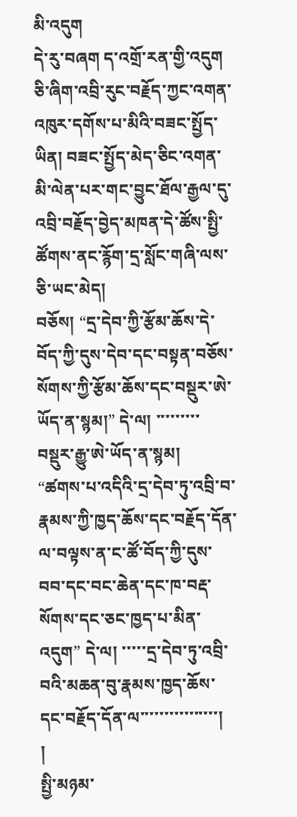མི་འདུག
དེ་རུ་བཞག ད་འགྲོ་རན་གྱི་འདུག
ཅི་ཞིག་འབྲི་རུང་བརྗོད་ཀྱང་འགན་འཁུར་དགོས་པ་མིའི་བཟང་སྤྱོད་ཡིན། བཟང་སྤྱོད་མེད་ཅིང་འགན་མི་ལེན་པར་གང་བྱུང་ཐོལ་རྒྱལ་དུ་འབྲི་བརྗོད་བྱེད་མཁན་དེ་ཚོས་སྤྱི་ཚོགས་ནང་རྙོག་དྲ་སློང་གཞི་ལས་ཅི་ཡང་མེད།
བཅོས། “དྲ་དེབ་ཀྱི་རྩོམ་ཆོས་དེ་བོད་ཀྱི་དུས་དེབ་དང་བསྟན་བཅོས་སོགས་ཀྱི་རྩོམ་ཆོས་དང་བསྡུར་ཨེ་ཡོད་ན་སྙམ།” དེ་ལ། ་་་་་་་་་ བསྡུར་རྒྱུ་ཨེ་ཡོད་ན་སྙམ།
“ཚགས་པ་འདིའི་དྲ་དེབ་ཏུ་འབྲི་བ་རྣམས་ཀྱི་ཁྱད་ཆོས་དང་བརྗོད་དོན་ལ་བལྟས་ན་ང་ཚོ་བོད་ཀྱི་དུས་བབ་དང་བང་ཆེན་དང་ཁ་བརྡ་སོགས་དང་ཅང་ཁྱད་པ་མིན་འདུག” དེ་ལ། ་་་་་དྲ་དེབ་ཏུ་འབྲི་བའི་མཆན་བུ་རྣམས་ཁྱད་ཆོས་དང་བརྗོད་དོན་ལ་་་་་་་་་་་་་་་་།
།
སྤྱི་མཉམ་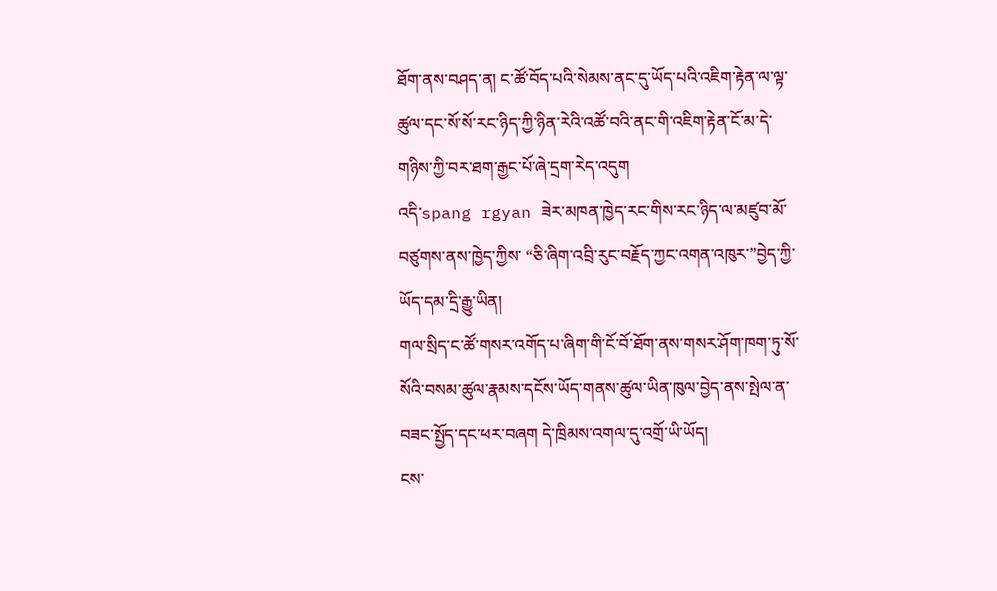ཐོག་ནས་བཤད་ན། ང་ཚོ་བོད་པའི་སེམས་ནང་དུ་ཡོད་པའི་འཇིག་རྟེན་ལ་ལྟ་ཚུལ་དང་སོ་སོ་རང་ཉིད་ཀྱི་ཉིན་རེའི་འཚོ་བའི་ནང་གི་འཇིག་རྟེན་ངོ་མ་དེ་གཉིས་ཀྱི་བར་ཐག་རྒྱང་པོ་ཞེ་དྲག་རེད་འདུག
འདི་spang rgyan ཟེར་མཁན་ཁྱེད་རང་གིས་རང་ཉིད་ལ་མཛུབ་མོ་བཙུགས་ནས་ཁྱེད་ཀྱིས་ “ཅི་ཞིག་འབྲི་རུང་བརྗོད་ཀྱང་འགན་འཁུར་”བྱེད་ཀྱི་ཡོད་དམ་དྲི་རྒྱུ་ཡིན།
གལ་སྲིད་ང་ཚོ་གསར་འགོད་པ་ཞིག་གི་ངོ་བོ་ཐོག་ནས་གསར་ཤོག་ཁག་ཏུ་སོ་སོའི་བསམ་ཚུལ་རྣམས་དངོས་ཡོད་གནས་ཚུལ་ཡིན་ཁུལ་བྱེད་ནས་སྤེལ་ན་བཟང་སྤྱོད་དང་ཕར་བཞག དེ་ཁྲིམས་འགལ་དུ་འགྲོ་ཡི་ཡོད།
ངས་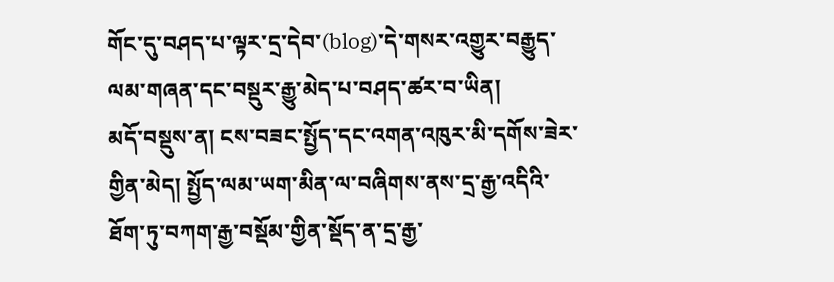གོང་དུ་བཤད་པ་ལྟར་དྲ་དེབ་(blog)་དེ་གསར་འགྱུར་བརྒྱུད་ལམ་གཞན་དང་བསྡུར་རྒྱུ་མེད་པ་བཤད་ཚར་བ་ཡིན།
མདོ་བསྡུས་ན། ངས་བཟང་སྤྱོད་དང་འགན་འཁུར་མི་དགོས་ཟེར་གྱིན་མེད། སྤྱོད་ལམ་ཡག་མིན་ལ་བཞིགས་ནས་དྲ་རྒྱ་འདིའི་ཐོག་ཏུ་བཀག་རྒྱ་བསྡོམ་གྱིན་སྡོད་ན་དྲ་རྒྱ་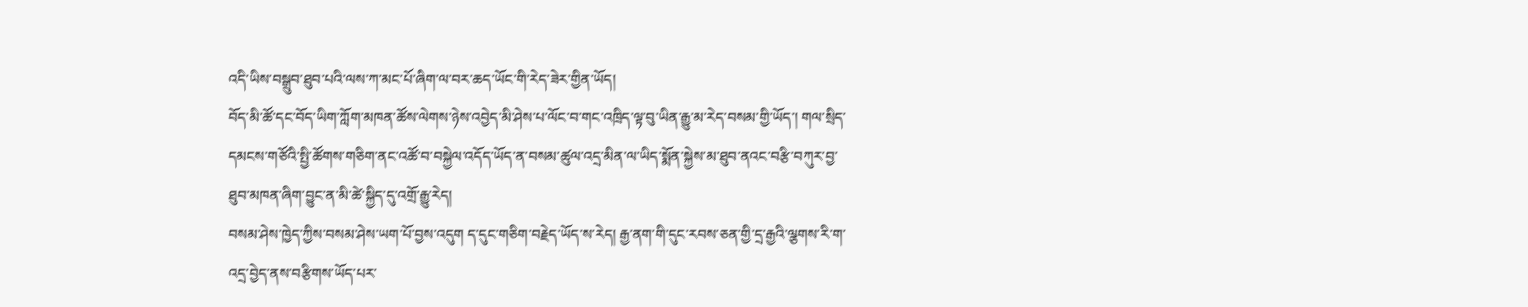འདི་ཡིས་བསྒྲུབ་ཐུབ་པའི་ལས་ཀ་མང་པོ་ཞིག་ལ་བར་ཆད་ཡོང་གི་རེད་ཟེར་གྱིན་ཡོད།
བོད་མི་ཚོ་དང་བོད་ཡིག་ཀློག་མཁན་ཚོས་ལེགས་ཉེས་འབྱེད་མི་ཤེས་པ་ལོང་བ་གང་འཁྲིད་ལྟ་བུ་ཡིན་རྒྱུ་མ་རེད་བསམ་གྱི་ཡོད་། གལ་སྲིད་དམངས་གཙོའི་སྤྱི་ཚོགས་གཅིག་ནང་འཚོ་བ་བསྐྱེལ་འདོད་ཡོད་ན་བསམ་ཚུལ་འདྲ་མིན་ལ་ཡིད་སྨོན་སྐྱེས་མ་ཐུབ་ནའང་བརྩི་བཀུར་བྱ་ཐུབ་མཁན་ཞིག་བྱུང་ན་མི་ཚེ་སྐྱིད་དུ་འགྲོ་རྒྱུ་རེད།
བསམ་ཤེས་ཁྱེད་ཀྱིས་བསམ་ཤེས་ཡག་པོ་བྱས་འདུག ད་དུང་གཅིག་བརྗེད་ཡོད་ས་རེད། རྒྱ་ནག་གི་དུང་རབས་ཅན་གྱི་དྲ་རྒྱའི་ལྕགས་རི་ག་འདྲ་བྱེད་ནས་བརྩིགས་ཡོད་པར་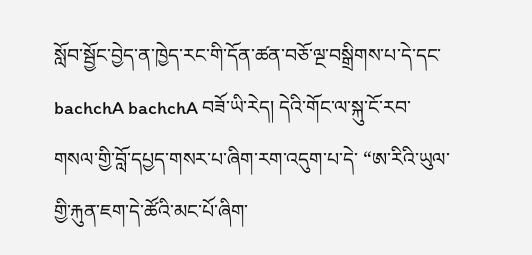སློབ་སྦྱོང་བྱེད་ན་ཁྱེད་རང་གི་དོན་ཚན་བཅོ་ལྔ་བསྒྲིགས་པ་དེ་དང་bachchA bachchA བཟོ་ཡི་རེད། དེའི་གོང་ལ་སྐུ་ངོ་རབ་གསལ་གྱི་བློ་དཔྱད་གསར་པ་ཞིག་རག་འདུག་པ་དེ་ “ཨ་རིའི་ཡུལ་གྱི་རྐུན་ཇག་དེ་ཚོའི་མང་པོ་ཞིག་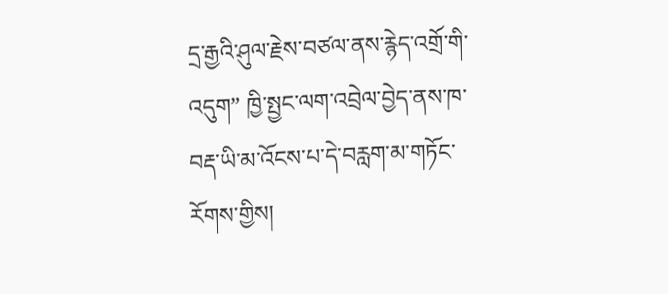དྲ་རྒྱའི་ཤུལ་རྗེས་བཙལ་ནས་རྙེད་འགྲོ་གི་འདུག” ཁྱི་སྤྱང་ལག་འབྲེལ་བྱེད་ནས་ཁ་བརྡ་ཡི་མ་འོངས་པ་དེ་བརླག་མ་གཏོང་རོགས་གྱིས།